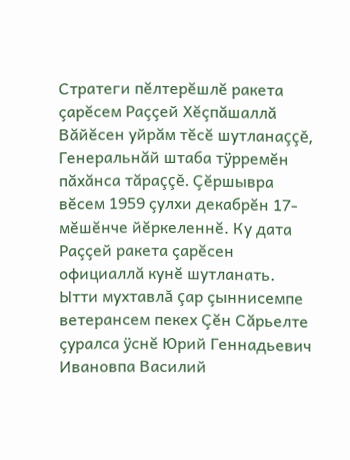Стратеги пĕлтерĕшлĕ ракета çарĕсем Раççей Хĕçпăшаллă Вăйĕсен уйрăм тĕсĕ шутланаççĕ, Генеральнăй штаба тÿрремĕн пăхăнса тăраççĕ. Çĕршывра вĕсем 1959 çулхи декабрĕн 17-мĕшĕнче йĕркеленнĕ. Ку дата Раççей ракета çарĕсен официаллă кунĕ шутланать.
Ытти мухтавлă çар çыннисемпе ветерансем пекех Çĕн Сăрьелте çуралса ÿснĕ Юрий Геннадьевич Ивановпа Василий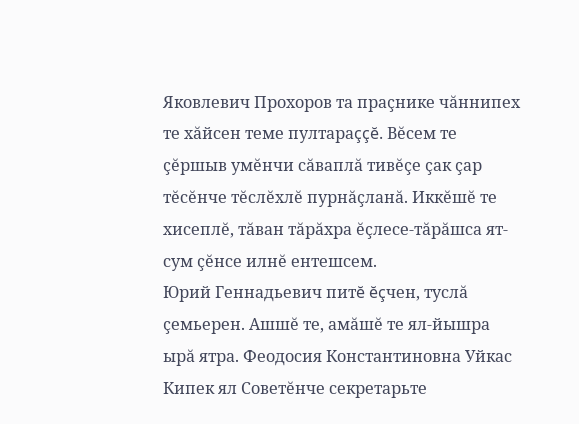Яковлевич Прохоров та праçнике чăннипех те хăйсен теме пултараççĕ. Вĕсем те çĕршыв умĕнчи сăваплă тивĕçе çак çар тĕсĕнче тĕслĕхлĕ пурнăçланă. Иккĕшĕ те хисеплĕ, тăван тăрăхра ĕçлесе-тăрăшса ят-сум çĕнсе илнĕ ентешсем.
Юрий Геннадьевич питĕ ĕçчен, туслă çемьерен. Ашшĕ те, амăшĕ те ял-йышра ырă ятра. Феодосия Константиновна Уйкас Кипек ял Советĕнче секретарьте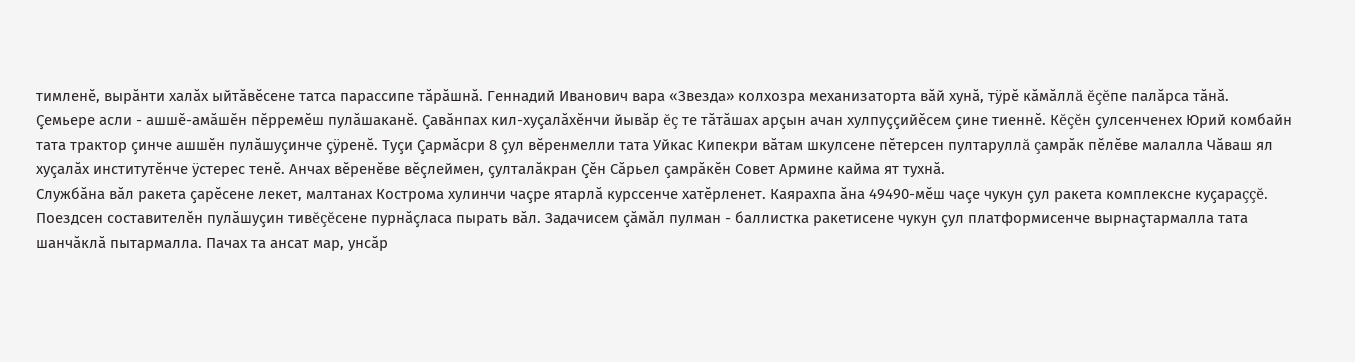тимленĕ, вырăнти халăх ыйтăвĕсене татса парассипе тăрăшнă. Геннадий Иванович вара «Звезда» колхозра механизаторта вăй хунă, тÿрĕ кăмăллă ĕçĕпе палăрса тăнă.
Çемьере асли - ашшĕ-амăшĕн пĕрремĕш пулăшаканĕ. Çавăнпах кил-хуçалăхĕнчи йывăр ĕç те тăтăшах арçын ачан хулпуççийĕсем çине тиеннĕ. Кĕçĕн çулсенченех Юрий комбайн тата трактор çинче ашшĕн пулăшуçинче çÿренĕ. Туçи Çармăсри 8 çул вĕренмелли тата Уйкас Кипекри вăтам шкулсене пĕтерсен пултаруллă çамрăк пĕлĕве малалла Чăваш ял хуçалăх институтĕнче ÿстерес тенĕ. Анчах вĕренĕве вĕçлеймен, çулталăкран Çĕн Сăрьел çамрăкĕн Совет Армине кайма ят тухнă.
Службăна вăл ракета çарĕсене лекет, малтанах Кострома хулинчи чаçре ятарлă курссенче хатĕрленет. Каярахпа ăна 49490-мĕш чаçе чукун çул ракета комплексне куçараççĕ. Поездсен составителĕн пулăшуçин тивĕçĕсене пурнăçласа пырать вăл. Задачисем çăмăл пулман - баллистка ракетисене чукун çул платформисенче вырнаçтармалла тата шанчăклă пытармалла. Пачах та ансат мар, унсăр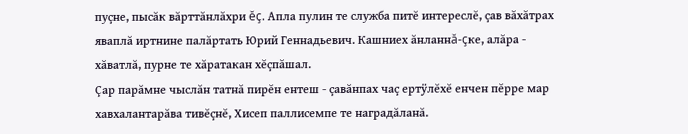пуçне, пысăк вăрттăнлăхри ĕç. Апла пулин те служба питĕ интереслĕ, çав вăхăтрах яваплă иртнине палăртать Юрий Геннадьевич. Кашниех ăнланнă-çке, алăра - хăватлă, пурне те хăратакан хĕçпăшал.
Çар парăмне чыслăн татнă пирĕн ентеш - çавăнпах чаç ертÿлĕхĕ енчен пĕрре мар хавхалантарăва тивĕçнĕ, Хисеп паллисемпе те наградăланă.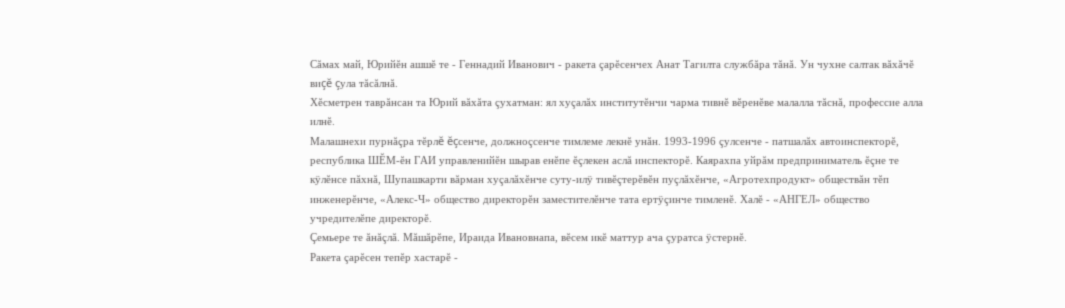Сăмах май, Юрийĕн ашшĕ те - Геннадий Иванович - ракета çарĕсенчех Анат Тагилта службăра тăнă. Ун чухне салтак вăхăчĕ виçĕ çула тăсăлнă.
Хĕсметрен таврăнсан та Юрий вăхăта çухатман: ял хуçалăх институтĕнчи чарма тивнĕ вĕренĕве малалла тăснă, профессие алла илнĕ.
Малашнехи пурнăçра тĕрлĕ ĕçсенче, должноçсенче тимлеме лекнĕ унăн. 1993-1996 çулсенче - патшалăх автоинспекторĕ, республика ШĔМ-ĕн ГАИ управленийĕн шырав енĕпе ĕçлекен аслă инспекторĕ. Каярахпа уйрăм предприниматель ĕçне те кÿлĕнсе пăхнă, Шупашкарти вăрман хуçалăхĕнче суту-илÿ тивĕçтерĕвĕн пуçлăхĕнче, «Агротехпродукт» обществăн тĕп инженерĕнче, «Алекс-Ч» общество директорĕн заместителĕнче тата ертÿçинче тимленĕ. Халĕ - «АНГЕЛ» общество учредителĕпе директорĕ.
Çемьере те ăнăçлă. Мăшăрĕпе, Ираида Ивановнапа, вĕсем икĕ маттур ача çуратса ÿстернĕ.
Ракета çарĕсен тепĕр хастарĕ -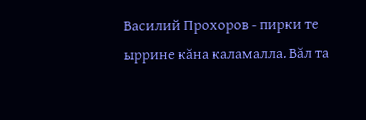Василий Прохоров - пирки те ыррине кăна каламалла. Вăл та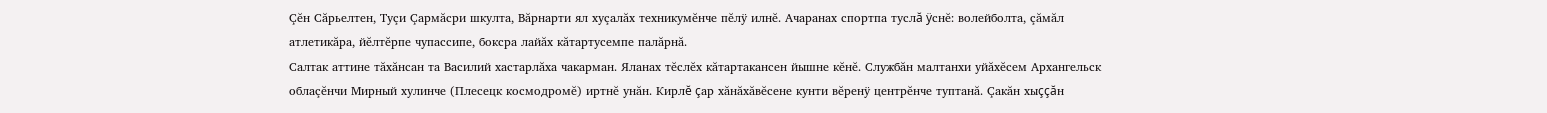Çĕн Сăрьелтен, Туçи Çармăсри шкулта, Вăрнарти ял хуçалăх техникумĕнче пĕлÿ илнĕ. Ачаранах спортпа туслă ÿснĕ: волейболта, çăмăл атлетикăра, йĕлтĕрпе чупассипе, боксра лайăх кăтартусемпе палăрнă.
Салтак аттине тăхăнсан та Василий хастарлăха чакарман. Яланах тĕслĕх кăтартакансен йышне кĕнĕ. Службăн малтанхи уйăхĕсем Архангельск облаçĕнчи Мирный хулинче (Плесецк космодромĕ) иртнĕ унăн. Кирлĕ çар хăнăхăвĕсене кунти вĕренÿ центрĕнче туптанă. Çакăн хыççăн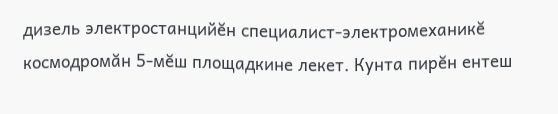дизель электростанцийĕн специалист-электромеханикĕ космодромăн 5-мĕш площадкине лекет. Кунта пирĕн ентеш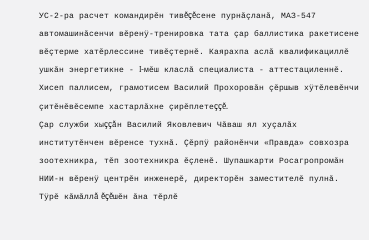УС-2-ра расчет командирĕн тивĕçĕсене пурнăçланă, МАЗ-547 автомашинăсенчи вĕренÿ-тренировка тата çар баллистика ракетисене вĕçтерме хатĕрлессине тивĕçтернĕ. Каярахпа аслă квалификациллĕ ушкăн энергетикне - I-мĕш класлă специалиста - аттестациленнĕ. Хисеп паллисем, грамотисем Василий Прохоровăн çĕршыв хÿтĕлевĕнчи çитĕнĕвĕсемпе хастарлăхне çирĕплетеççĕ.
Çар служби хыççăн Василий Яковлевич Чăваш ял хуçалăх институтĕнчен вĕренсе тухнă. Çĕрпÿ районĕнчи «Правда» совхозра зоотехникра, тĕп зоотехникра ĕçленĕ. Шупашкарти Росагропромăн НИИ-н вĕренÿ центрĕн инженерĕ, директорĕн заместителĕ пулнă. Тÿрĕ кăмăллă ĕçĕшĕн ăна тĕрлĕ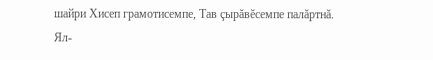шайри Хисеп грамотисемпе, Тав çырăвĕсемпе палăртнă. Ял-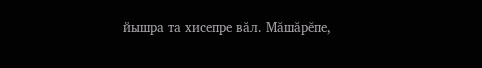йышра та хисепре вăл. Мăшăрĕпе,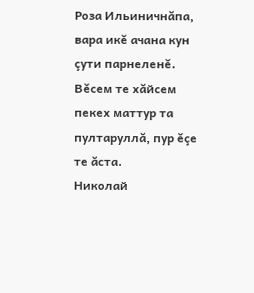Роза Ильиничнăпа, вара икĕ ачана кун çути парнеленĕ. Вĕсем те хăйсем пекех маттур та пултаруллă, пур ĕçе те ăста.
Николай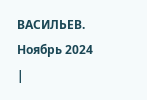ВАСИЛЬЕВ.
Ноябрь 2024 |